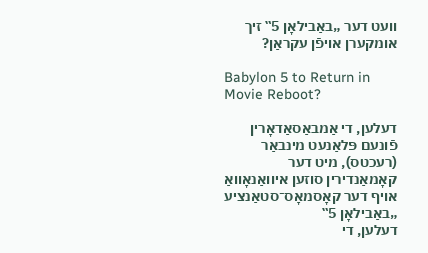וועט דער „באַבילאָן 5‟ זיך אומקערן אויפֿן עקראַן?

Babylon 5 to Return in Movie Reboot?

דעלען, די אַמבאַסאַדאָרין פֿונעם פּלאַנעט מינבאַר (רעכטס), מיט דער קאָמאַנדירין סוזען איוואַנאָוואַ אויף דער קאָסמאָס־סטאַנציע „באַבילאָן 5‟
דעלען, די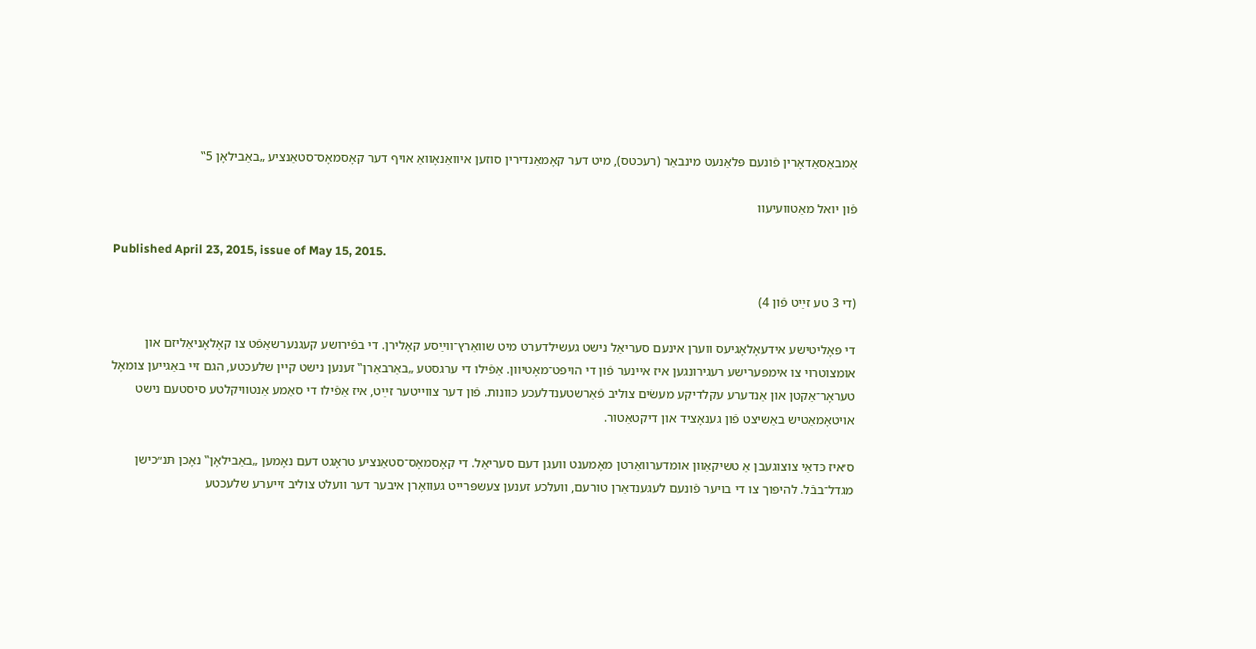אַמבאַסאַדאָרין פֿונעם פּלאַנעט מינבאַר (רעכטס), מיט דער קאָמאַנדירין סוזען איוואַנאָוואַ אויף דער קאָסמאָס־סטאַנציע „באַבילאָן 5‟

פֿון יואל מאַטוועיעוו

Published April 23, 2015, issue of May 15, 2015.

(די 3 טע זײַט פֿון 4)

די פּאָליטישע אידעאָלאָגיעס ווערן אינעם סעריאַל נישט געשילדערט מיט שוואַרץ־ווײַסע קאָלירן. די בפֿירושע קעגנערשאַפֿט צו קאָלאָניאַליזם און אומצוטרוי צו אימפּערישע רעגירונגען איז איינער פֿון די הויפּט־מאָטיוון. אַפֿילו די ערגסטע „באַרבאַרן‟ זענען נישט קיין שלעכטע, הגם זיי באַגייען צומאָל טעראָר־אַקטן און אַנדערע עקלדיקע מעשׂים צוליב פֿאַרשטענדלעכע כּוונות. פֿון דער צווייטער זײַט, איז אַפֿילו די סאַמע אַנטוויקלטע סיסטעם נישט אויטאָמאַטיש באַשיצט פֿון גענאָציד און דיקטאַטור.

ס׳איז כּדאַי צוצוגעבן אַ טשיקאַוון אומדערוואַרטן מאָמענט וועגן דעם סעריאַל. די קאָסמאָס־סטאַנציע טראָגט דעם נאָמען „באַבילאָן‟ נאָכן תּנ״כישן מגדל־בבֿל. להיפּוך צו די בויער פֿונעם לעגענדאַרן טורעם, וועלכע זענען צעשפּרייט געוואָרן איבער דער וועלט צוליב זייערע שלעכטע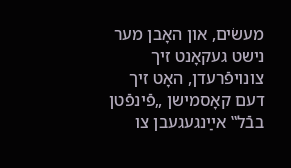מעשׂים, און האָבן מער נישט געקאָנט זיך צונויפֿרעדן, האָט זיך דעם קאָסמישן „פֿינפֿטן בבֿל‟ אײַנגעגעבן צו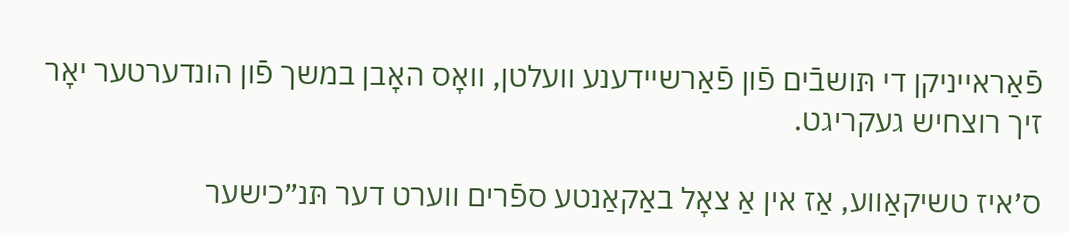פֿאַראייניקן די תּושבֿים פֿון פֿאַרשיידענע וועלטן, וואָס האָבן במשך פֿון הונדערטער יאָר זיך רוצחיש געקריגט.

ס׳איז טשיקאַווע, אַז אין אַ צאָל באַקאַנטע ספֿרים ווערט דער תּנ״כישער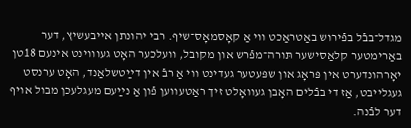מגדל־בבֿל בפֿירוש באַטראַכט ווי אַ קאָסמאָס־שיף. רבי יהונתן אייבעשיץ, דער באַרימטער קלאַסישער תּורה־מפֿרש און מקובל, וועלכער האָט געוווינט אינעם 18טן יאָרהונדערט אין פּראָג און שפּעטער געדינט ווי אַ רבֿ אין דײַטשלאַנד, האָט ערנסט געגלייבט, אַז די בבֿלים האָבן געוואָלט זיך ראַטעווען פֿון אַ נײַעם מעגלעכן מבול אויף דער לבֿנה.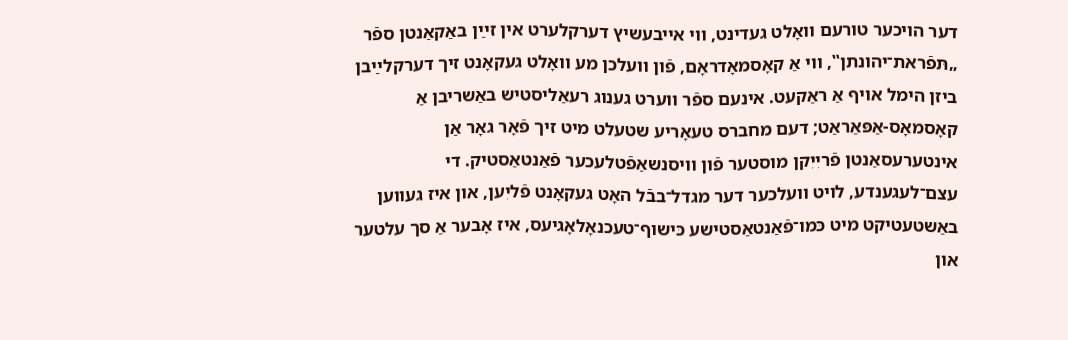דער הויכער טורעם וואָלט געדינט, ווי אייבעשיץ דערקלערט אין זײַן באַקאַנטן ספֿר „תּפֿראת־יהונתן‟, ווי אַ קאָסמאָדראָם, פֿון וועלכן מע וואָלט געקאָנט זיך דערקלײַבן ביזן הימל אויף אַ ראַקעט. אינעם ספֿר ווערט גענוג רעאַליסטיש באַשריבן אַ קאָסמאָס-אַפּאַראַט; דעם מחברס טעאָריע שטעלט מיט זיך פֿאָר גאָר אַן אינטערעסאַנטן פֿריִיִקן מוסטער פֿון וויסנשאַפֿטלעכער פֿאַנטאַסטיק. די עצם־לעגענדע, לויט וועלכער דער מגדל־בבֿל האָט געקאָנט פֿליִען, און איז געווען באַשטעטיקט מיט כּמו־פֿאַנטאַסטישע כּישוף־טעכנאָלאָגיעס, איז אָבער אַ סך עלטער און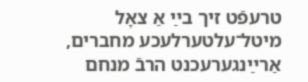טרעפֿט זיך בײַ אַ צאָל מיטל־עלטערלעכע מחברים, אַרײַנגערעכנט הרבֿ מנחם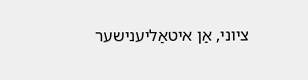ציוני, אַן איטאַליענישער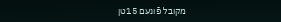מקובל פֿונעם 15טן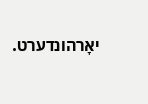יאָרהונדערט.